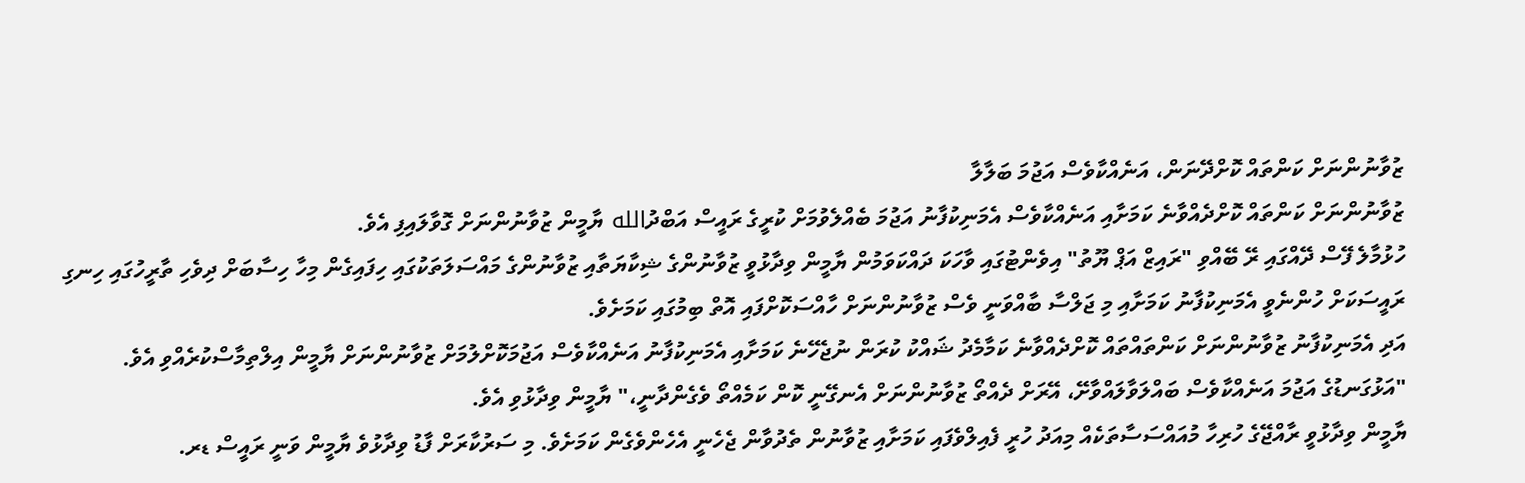ޒުވާނުންނަށް ކަންތައް ކޮށްދޭނަން، އަނެއްކާވެސް އަޖުމަ ބަލާލާ
ޒުވާނުންނަށް ކަންތައް ކޮށްދެއްވާނެ ކަމަށާއި އަނެއްކާވެސް އެމަނިކުފާނު އަޖުމަ ބެއްލެވުމަށް ކުރީގެ ރައީސް އަބްދުالله ޔާމީން ޒުވާނުންނަށް ގޮވާލައިފި އެވެ.
ހުޅުމާލެ ފޭސް ދޭއްގައި ރޭ ބޭއްވި "ރައިޒް އަޕް ޔޫތު" އިވެންޓުގައި ވާހަކަ ދައްކަވަމުން ޔާމީން ވިދާޅުވީ ޒުވާނުންގެ ޝިކާޔަތާއި ޒުވާނުންގެ މައްސަލަތަކުގައި ހިފައިގެން މިހާ ހިސާބަށް ދިވެހި ތާރީހުގައި ހިނގި ރައީސަކަށް ހުންނެވީ އެމަނިކުފާނު ކަމަށާއި މި ޖަލްސާ ބާއްވަނީ ވެސް ޒުވާނުންނަށް ހާއްސަކޮށްފައި އޮތް ބިމުގައި ކަމަށެވެ.
އަދި އެމަނިކުފާނު ޒުވާނުންނަށް ކަންތައްތައް ކޮށްދެއްވާނެ ކަމާމެދު ޝައްކު ކުރަން ނުޖެހޭނެ ކަމަށާއި އެމަނިކުފާނު އަނެއްކާވެސް އަޖުމަކޮށްލުމަށް ޒުވާނުންނަށް ޔާމީން އިލްތިމާސްކުރެއްވި އެވެ.
"އަޅުގަނޑުގެ އަޖުމަ އަނެއްކާވެސް ބައްލަވާލައްވާށޭ، އޭރަށް ދެއްތޯ ޒުވާނުންނަށް އެނގޭނީ ކޮން ކަމެއްތޯ ވެގެންދާނީ،" ޔާމީން ވިދާޅުވި އެވެ.
ޔާމީން ވިދާޅުވީ ރާއްޖޭގެ ހުރިހާ މުއައްސަސާތަކެއް މިއަދު ހުރީ ފެއިލްވެފައި ކަމަށާއި ޒުވާނުން ތެދުވާން ޖެހެނީ އެހެންވެގެން ކަމަށެވެ. މި ސަރުކާރަށް ފާޑު ވިދާޅުވެ ޔާމީން ވަނީ ރައީސް ޑރ.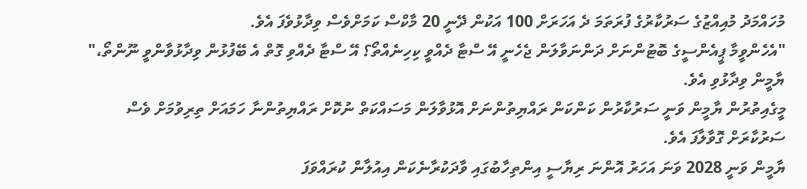މުހައްމަދު މުއިއްޒުގެ ސަރުކާރުގެ ފުރަތަމަ ދެ އަހަރަށް 100 އަކުން ދޭނީ 20 މާކްސް ކަމަށްވެސް ވިދާޅުވެފަ އެވެ.
"އެހެންވީމާ ޕީއެންސީގެ ބޮޓުންނަށް ދަންނަވާލަން ޖެހެނީ އޭ ސްޓާ ދެއްވީ ކިހިނެއްތޯ؟ އޭ ސްޓާ ދެއްވި ގޮތް އެ ބޭފުޅުން ވިދާޅުވާންވީ ނޫންތޯ،" ޔާމީން ވިދާޅުވި އެވެ.
މީގެއިތުރުން ޔާމީން ވަނީ ސަރުކާރުން ކަންކަން ރައްޔިތުންނަށް އޮޅުވާލަން މަސައްކަތް ނުކޮށް ރައްޔިތުންނާ ހަމައަށް ތިރިވުމަށް ވެސް ސަރުކާރަށް ގޮވާލާފަ އެވެ.
ޔާމީން ވަނީ 2028 ވަނަ އަހަރު އޮންނަ ރިޔާސީ އިންތިހާބުގައި ވާދަކުރާނެކަން އިއުލާން ކުރައްވަފަ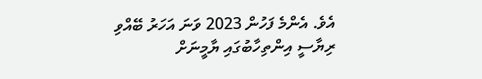އެވެ. އެންމެ ފަހުން 2023 ވަނަ އަހަރު ބޭއްވި ރިޔާސީ އިންތިހާބުގައި ޔާމީނަށް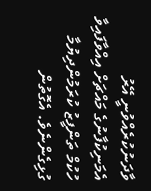ވާދަނުކުރެއްވުނީ އޭރު އެމަނިކުފާނުގެ މައްޗަށް އިއްވާފައިވާ ހުކުމް ތަންފީޒު ކުރަމުންދިޔުމާ ގުޅިގެންނެވެ. އެގޮތުން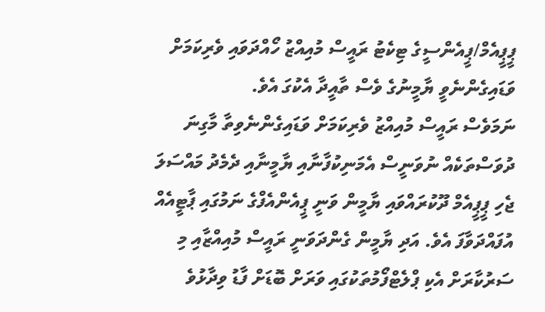ޕީޕީއެމް/ޕީއެންސީގެ ޓިކެޓު ރައީސް މުއިއްޒު ހޯއްދަވައި ވެރިކަމަށް ވަޑައިގެންނެވީ ޔާމީނުގެ ވެސް ތާއީދާ އެކުގަ އެވެ.
ނަމަވެސް ރައީސް މުއިއްޒު ވެރިކަމަށް ވަޑައިގެންނެވިތާ މާގިނަ ދުވަސްތަކެއް ނުވަނީސް އެމަނިކުފާނާއި ޔާމީނާއި ދެމެދު މައްސަލަ ޖެހި ޕީޕީއެމް ދޫކުރައްވައި ޔާމީން ވަނީ ޕީއެންއެފްގެ ނަމުގައި ޕާޓީއެއް އުފައްދަވާފަ އެވެ. އަދި ޔާމީން ގެންދަވަނީ ރައީސް މުއިއްޒާއި މި ސަރުކާރަށް އެކި ޕްލެޓްފޯމުތަކުގައި ވަރަށް ބޮޑަށް ފާޑު ވިދާޅުވެ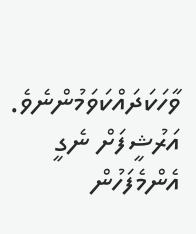ވާހަކަދައްކަވަމުންނެވެ.
އަރުޝީފަށް ނެގީ
އެންމެފަހުން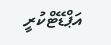އަޕްޑޭޓްކުރީ